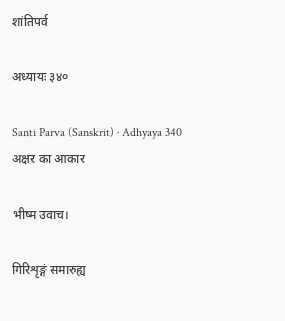शांतिपर्व

अध्यायः ३४०

Santi Parva (Sanskrit) · Adhyaya 340
अक्षर का आकार

भीष्म उवाच।

गिरिशृङ्गं समारुह्य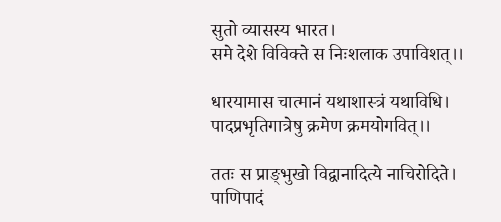सुतो व्यासस्य भारत।
समे देशे विविक्ते स निःशलाक उपाविशत्।।

धारयामास चात्मानं यथाशास्त्रं यथाविधि।
पादप्रभृतिगात्रेषु क्रमेण क्रमयोगवित्।।

ततः स प्राङ्भुखो विद्वानादित्ये नाचिरोदिते।
पाणिपादं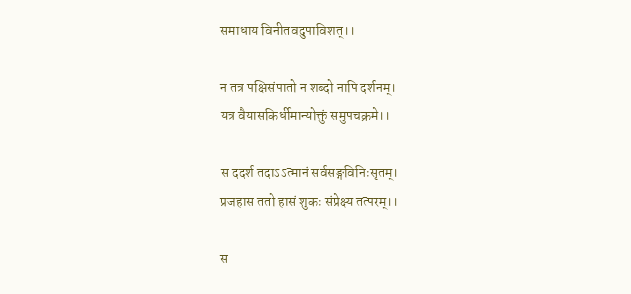समाधाय विनीतवदुपाविशत्।।

न तत्र पक्षिसंपातो न शब्दो नापि दर्शनम्।
यत्र वैयासकिर्धीमान्योक्तुं समुपचक्रमे।।

स ददर्श तदाऽऽत्मानं सर्वसङ्गविनिःसृतम्।
प्रजहास ततो हासं शुकः संप्रेक्ष्य तत्परम्।।

स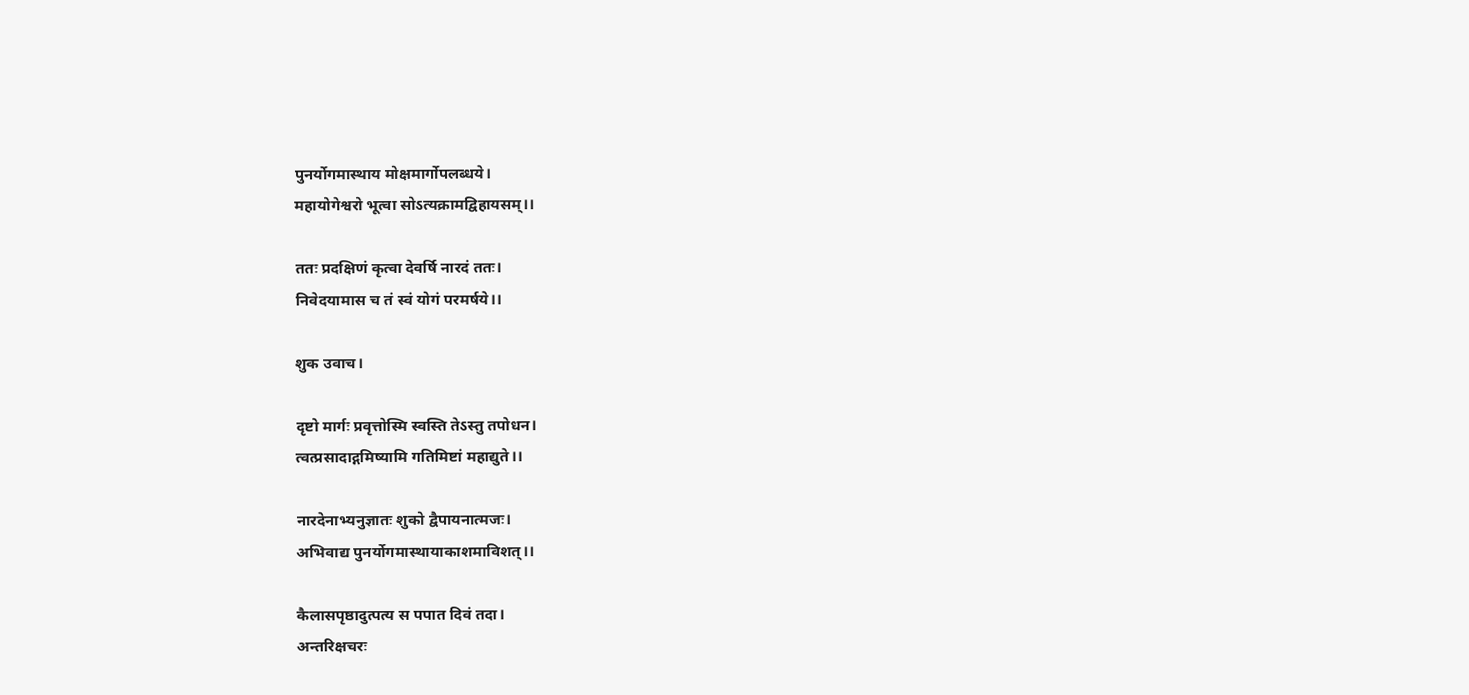पुनर्योगमास्थाय मोक्षमार्गोपलब्धये।
महायोगेश्वरो भूत्वा सोऽत्यक्रामद्विहायसम्।।

ततः प्रदक्षिणं कृत्वा देवर्षि नारदं ततः।
निवेदयामास च तं स्वं योगं परमर्षये।।

शुक उवाच।

दृष्टो मार्गः प्रवृत्तोस्मि स्वस्ति तेऽस्तु तपोधन।
त्वत्प्रसादाद्गमिष्यामि गतिमिष्टां महाद्युते।।

नारदेनाभ्यनुज्ञातः शुको द्वैपायनात्मजः।
अभिवाद्य पुनर्योगमास्थायाकाशमाविशत्।।

कैलासपृष्ठादुत्पत्य स पपात दिवं तदा।
अन्तरिक्षचरः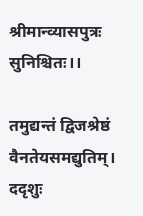श्रीमान्व्यासपुत्रः सुनिश्चितः।।

तमुद्यन्तं द्विजश्रेष्ठं वैनतेयसमद्युतिम्।
ददृशुः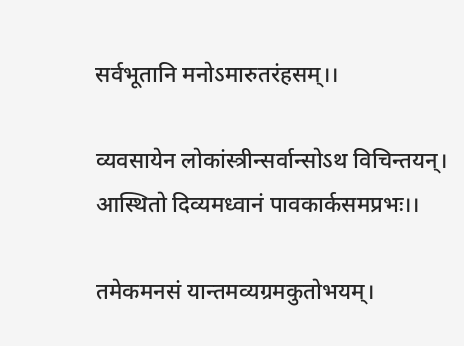सर्वभूतानि मनोऽमारुतरंहसम्।।

व्यवसायेन लोकांस्त्रीन्सर्वान्सोऽथ विचिन्तयन्।
आस्थितो दिव्यमध्वानं पावकार्कसमप्रभः।।

तमेकमनसं यान्तमव्यग्रमकुतोभयम्।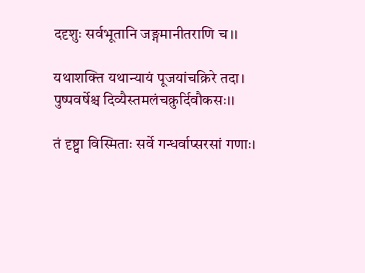ददृशुः सर्वभूतानि जङ्गमानीतराणि च।।

यथाशक्ति यथान्यायं पूजयांचक्रिरे तदा।
पुष्पवर्षेश्च दिव्यैस्तमलंचक्रुर्दिवौकसः।।

तं दृष्ट्वा विस्मिताः सर्वे गन्धर्वाप्सरसां गणाः।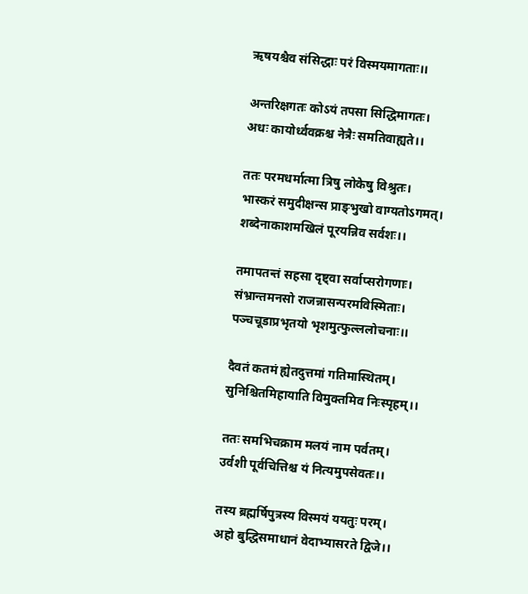ऋषयश्चैव संसिद्धाः परं विस्मयमागताः।।

अन्तरिक्षगतः कोऽयं तपसा सिद्धिमागतः।
अधः कायोर्ध्ववक्रश्च नेत्रैः समतिवाह्यते।।

ततः परमधर्मात्मा त्रिषु लोकेषु विश्रुतः।
भास्करं समुदीक्षन्स प्राङ्भुखो वाग्यतोऽगमत्।
शब्देनाकाशमखिलं पूरयन्निव सर्वशः।।

तमापतन्तं सहसा दृष्ट्वा सर्वाप्सरोगणाः।
संभ्रान्तमनसो राजन्नासन्परमविस्मिताः।
पञ्चचूडाप्रभृतयो भृशमुत्फुल्ललोचनाः।।

दैवतं कतमं ह्येतदुत्तमां गतिमास्थितम्।
सुनिश्चितमिहायाति विमुक्तमिव निःस्पृहम्।।

ततः समभिचक्राम मलयं नाम पर्वतम्।
उर्वशी पूर्वचित्तिश्च यं नित्यमुपसेवतः।।

तस्य ब्रह्मर्षिपुत्रस्य विस्मयं ययतुः परम्।
अहो बुद्धिसमाधानं वेदाभ्यासरते द्विजे।।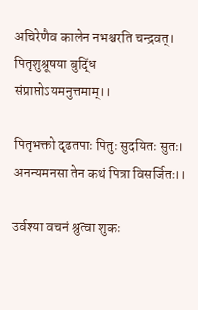अचिरेणैव कालेन नभश्चरति चन्द्रवत्।
पितृशुश्रूषया बुद्धिं संप्राप्तोऽयमनुत्तमाम्।।

पितृभक्तो दृढतपाः पितुः सुदयितः सुतः।
अनन्यमनसा तेन कथं पित्रा विसर्जितः।।

उर्वश्या वचनं श्रुत्वा शुकः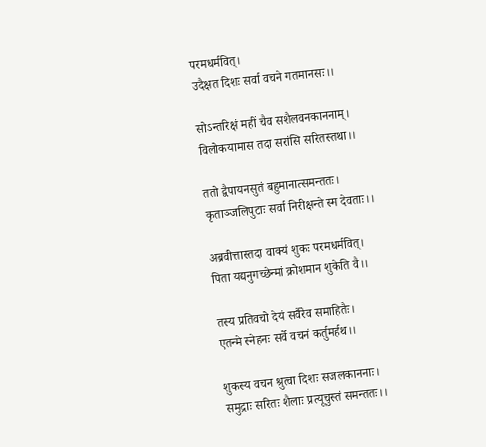परमधर्मवित्।
उदैक्षत दिशः सर्वा वचने गतमानसः।।

सोऽन्तरिक्षं महीं चैव सशैलवनकाननाम्।
विलोकयामास तदा सरांसि सरितस्तथा।।

ततो द्वैपायनसुतं बहुमानात्समन्ततः।
कृताञ्जलिपुटाः सर्वा निरीक्षन्ते स्म देवताः।।

अब्रवीत्तास्तदा वाक्यं शुकः परमधर्मवित्।
पिता यद्यनुगच्छेन्मां क्रोशमान शुकेति वै।।

तस्य प्रतिवचो देयं सर्वैरेव समाहितैः।
एतन्मे स्नेहनः सर्वे वचनं कर्तुमर्हथ।।

शुकस्य वचन श्रुत्वा दिशः सजलकाननाः।
समुद्राः सरितः शैलाः प्रत्यूचुस्तं समन्ततः।।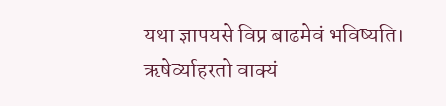यथा ज्ञापयसे विप्र बाढमेवं भविष्यति।
ऋषेर्व्याहरतो वाक्यं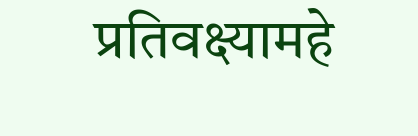प्रतिवक्ष्यामहे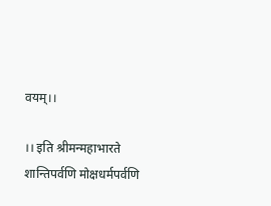वयम्।।

।। इति श्रीमन्महाभारते
शान्तिपर्वणि मोक्षधर्मपर्वणि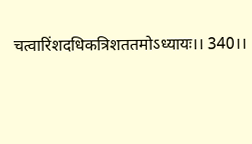चत्वारिंशदधिकत्रिशततमोऽध्यायः।। 340।।